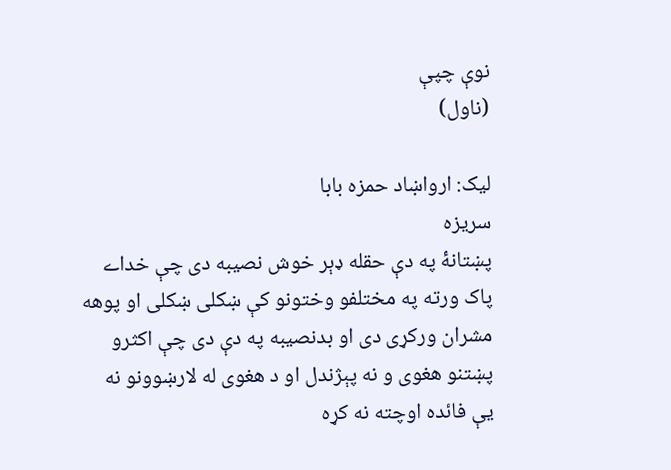نوې چپې
(ناول)

ليک: ارواښاد حمزه بابا
سريزه
پښتانۀ په دې حقله ډېر خوش نصيبه دی چې خداے پاک ورته په مختلفو وختونو کې ښکلی ښکلی او پوهه مشران ورکړی دی او بدنصيبه په دې دی چې اکثرو پښتنو هغوی و نه پېژندل او د هغوی له لارښوونو نه يې فائده اوچته نه کړه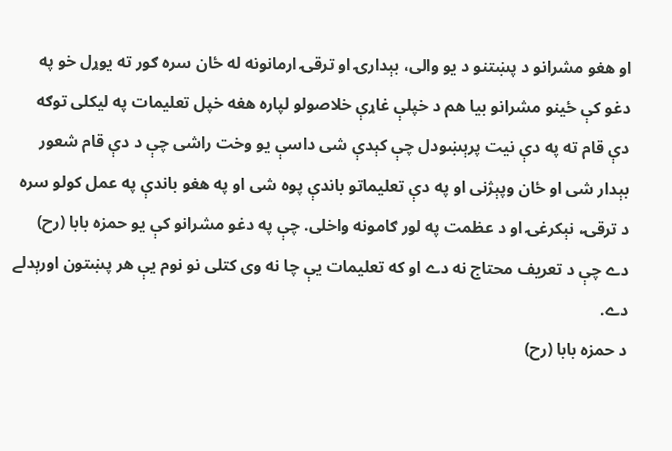او هغو مشرانو د پښتنو د يو والی، بېدارۍ او ترقۍ ارمانونه له ځان سره ګور ته يوړل خو په دغو کې ځينو مشرانو بيا هم د خپلې غاړې خلاصولو لپاره هغه خپل تعليمات په ليکلی توګه دې قام ته په دې نيت پرېښودل چې کېدې شی داسې يو وخت راشی چې د دې قام شعور بېدار شی او ځان وپېژنی او په دې تعليماتو باندې پوه شی او په هغو باندې په عمل کولو سره د ترقۍ، نېکرغۍ او د عظمت په لور ګامونه واخلی. چې په دغو مشرانو کې يو حمزه بابا (رح) دے چې د تعريف محتاج نه دے او که تعليمات يې چا نه وی کتلی نو نوم يې هر پښتون اورېدلے دے.
د حمزه بابا (رح)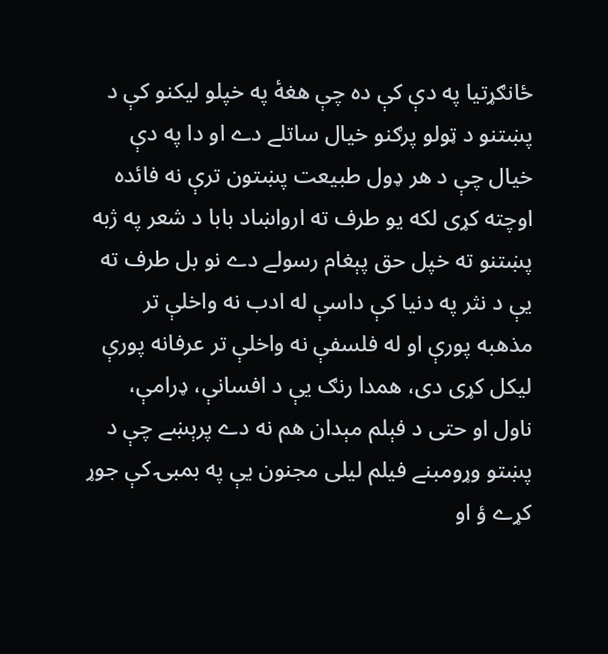ځانګړتيا په دې کې ده چې هغۀ په خپلو ليکنو کې د پښتنو د ټولو پرګنو خيال ساتلے دے او دا په دې خيال چې د هر ډول طبيعت پښتون ترې نه فائده اوچته کړی لکه يو طرف ته ارواښاد بابا د شعر په ژبه پښتنو ته خپل حق پېغام رسولے دے نو بل طرف ته يې د نثر په دنيا کې داسې له ادب نه واخلې تر مذهبه پورې او له فلسفې نه واخلې تر عرفانه پورې ليکل کړی دی، همدا رنګ يې د افسانې، ډرامې، ناول او حتی د فېلم مېدان هم نه دے پرېښے چې د پښتو وړومبنے فيلم ليلی مجنون يې په بمبۍ کې جوړ کړے ؤ او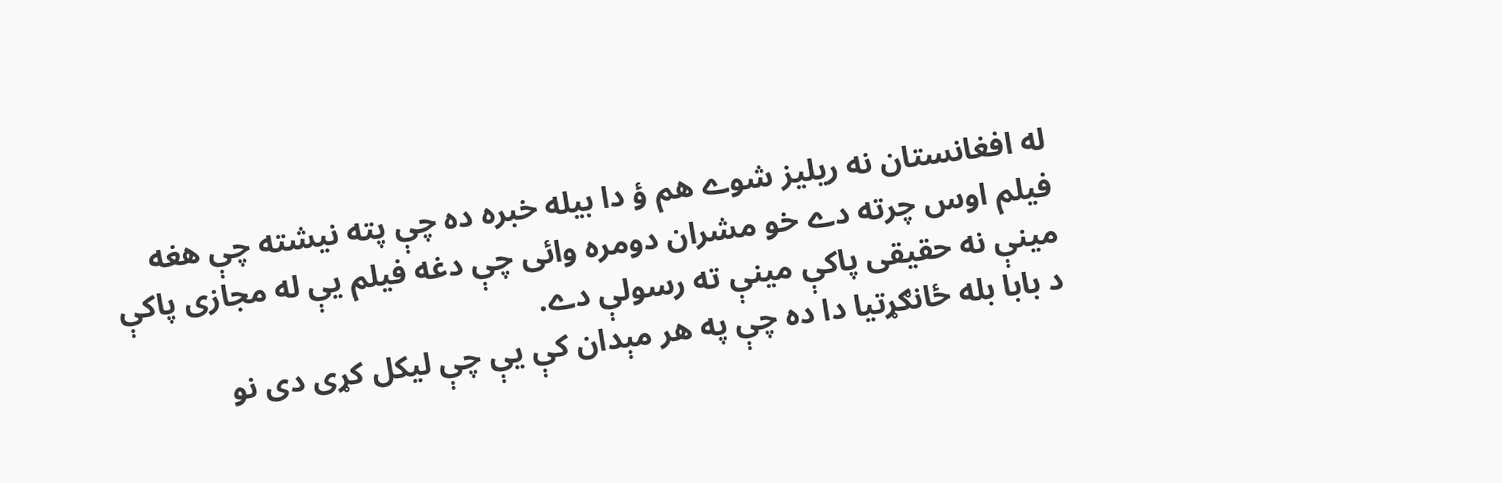له افغانستان نه ريليز شوے هم ؤ دا بيله خبره ده چې پته نيشته چې هغه فيلم اوس چرته دے خو مشران دومره وائی چې دغه فيلم يې له مجازی پاکې مينې نه حقيقی پاکې مينې ته رسولې دے.
د بابا بله ځانګړتيا دا ده چې په هر مېدان کې يې چې ليکل کړی دی نو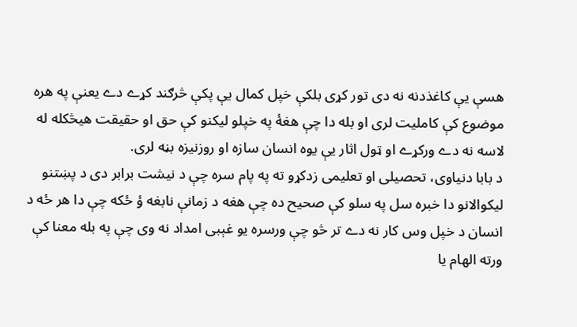هسې يې کاغذدنه نه دی تور کړی بلکې خپل کمال يې پکې څرګند کړے دے يعنې په هره موضوع کې کامليت لری او بله دا چې هغۀ په خپلو ليکنو کې حق او حقيقت هيڅکله له لاسه نه دے ورکړے او ټول اثار يې يوه انسان سازه او روزنيزه بڼه لری.
د بابا دنياوی، تحصيلی او تعليمی زدکړو ته په پام سره چې د نيشت برابر دی د پښتنو ليکوالانو دا خبره سل په سلو کې صحيح ده چې هغه د زمانې نابغه ؤ ځکه چې دا هر ځه د انسان د خپل وس کار نه دے تر څو چې ورسره يو غېبی امداد نه وی چې په بله معنا کې ورته الهام يا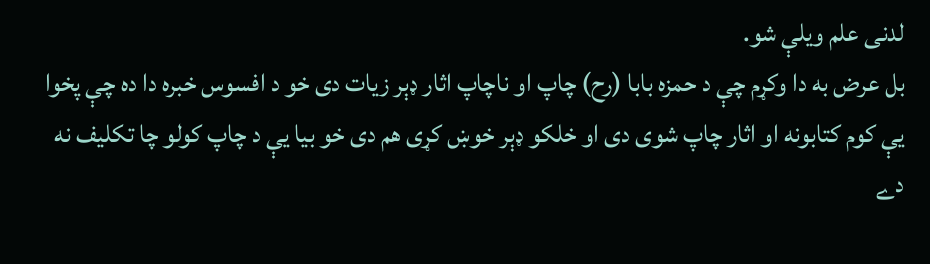لدنی علم ويلې شو.
بل عرض به دا وکړم چې د حمزه بابا (رح) چاپ او ناچاپ اثار ډېر زيات دی خو د افسوس خبره دا ده چې پخوا يې کوم کتابونه او اثار چاپ شوی دی او خلکو ډېر خوښ کړی هم دی خو بيا يې د چاپ کولو چا تکليف نه دے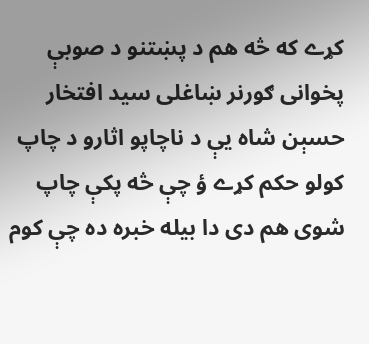کړے که څه هم د پښتنو د صوبې پخوانی ګورنر ښاغلی سيد افتخار حسېن شاه يې د ناچاپو اثارو د چاپ کولو حکم کړے ؤ چې څه پکې چاپ شوی هم دی دا بيله خبره ده چې کوم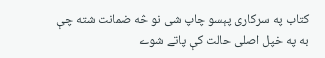کتاب په سرکاری پېسو چاپ شی نو څه ضمانت شته چې به په خپل اصلی حالت کې پاتے شوے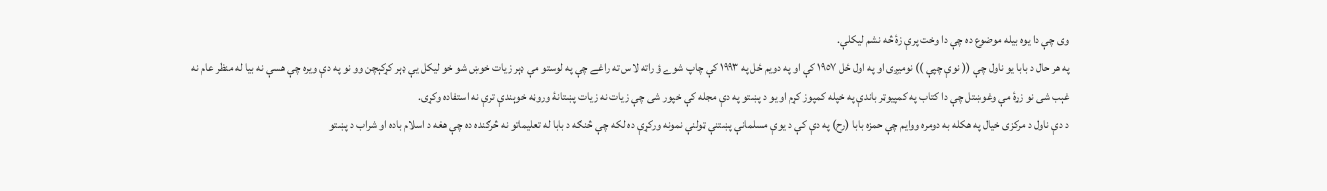وی چې دا يوه بيله موضوع ده چې دا وخت پرې زۀ څه نشم ليکلې.
په هر حال د بابا يو ناول چې (( نوې چپې )) نوميږی او په اول ځل ١٩٥٧ کې او په دويم ځل په ١٩٩٣ کې چاپ شوے ؤ راته لاس ته راغے چې په لوستو مې ډېر زيات خوښ شو خو ليکل يې ډېر کړکېچن وو نو په دې ويره چې هسې نه بيا له منظر عام نه غېب شی نو زړۀ مې وغوښتل چې دا کتاب په کمپيوټر باندې په خپله کمپوز کړم او يو د پښتو په دې مجله کې خپور شی چې زيات نه زيات پښتانۀ وروڼه خوېندې ترې نه استفاده وکړی.
د دې ناول د مرکزی خيال په هکله به دومره ووايم چې حمزه بابا (رح) په دې کې د يوې مسلمانې پښتنې ټولنې نمونه ورکړې ده لکه چې څنګه د بابا له تعليماتو نه څرګنده ده چې هغه د اسلام باده او شراب د پښتو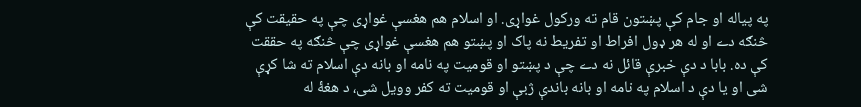په پياله او جام کې پښتون قام ته ورکول غواړی. او اسلام هم هغسې غواړی چې په حقيقت کې څنګه دے او له هر ډول افراط او تفريط نه پاک او پښتو هم هغسې غواړی چې څنګه په حققت کې ده. بابا د دې خبرې قائل نه دے چې د پښتو او قوميت په نامه او بانه دې اسلام ته شا کړې شی او يا دې د اسلام په نامه او بانه باندې ژبې او قوميت ته کفر وويل شی، د هغۀ له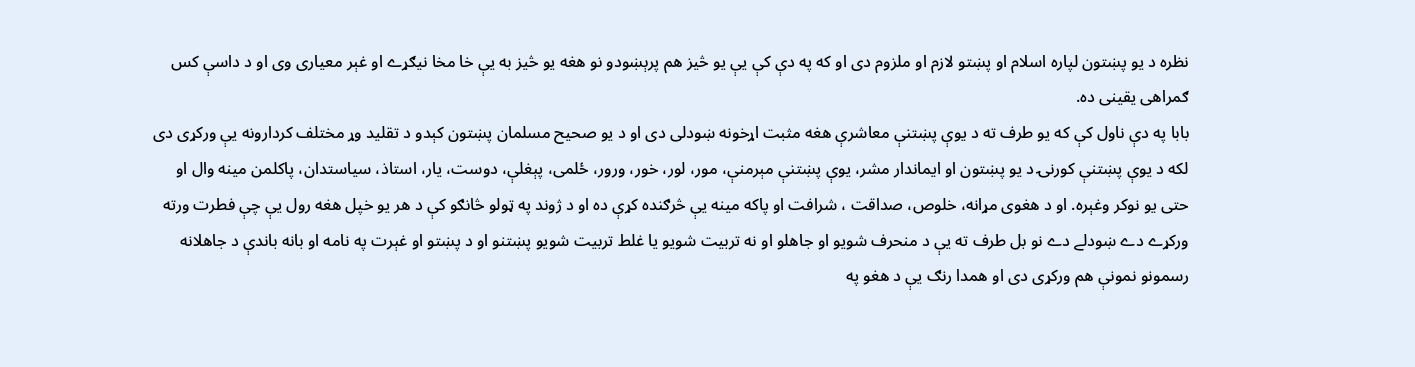نظره د يو پښتون لپاره اسلام او پښتو لازم او ملزوم دی او که په دې کې يې يو څيز هم پرېښودو نو هغه يو څيز به يې خا مخا نيګړے او غېر معياری وی او د داسې کس ګمراهی يقينی ده.
بابا په دې ناول کې که يو طرف ته د يوې پښتنې معاشرې هغه مثبت اړخونه ښودلی دی او د يو صحيح مسلمان پښتون کېدو د تقليد وړ مختلف کردارونه يې ورکړی دی لکه د يوې پښتنې کورنۍ د يو پښتون او ايماندار مشر، يوې پښتنې مېرمنې، مور، لور، خور، ورور، ځلمی، پېغلې، دوست، يار، استاذ، سياستدان، پاکلمن مينه وال او حتی يو نوکر وغېره. او د هغوی مړانه، خلوص، صداقت ، شرافت او پاکه مينه يې څرګنده کړې ده او د ژوند په ټولو څانګو کې د هر يو خپل هغه رول يې چې فطرت ورته ورکړے دے ښودلے دے نو بل طرف ته يې د منحرف شويو او جاهلو او نه تربيت شويو يا غلط تربيت شويو پښتنو او د پښتو او غېرت په نامه او بانه باندې د جاهلانه رسمونو نمونې هم ورکړی دی او همدا رنګ يې د هغو په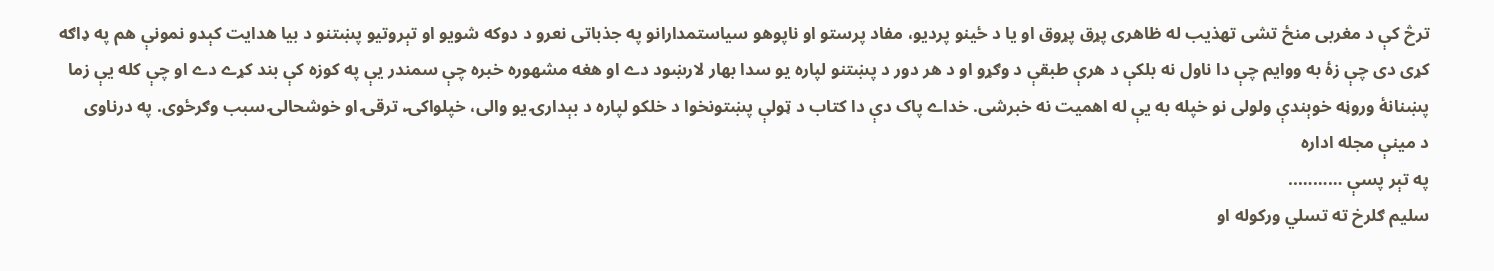ترڅ کې د مغربی منځ تشی تهذيب له ظاهری پړق پړوق او يا د ځينو پرديو، مفاد پرستو او ناپوهو سياستمدارانو په جذباتی نعرو د دوکه شويو او تېروتيو پښتنو د بيا هدايت کېدو نمونې هم په ډاګه کړی دی چې زۀ به ووايم چې دا ناول نه بلکې د هرې طبقې د وګړو او د هر دور د پښتنو لپاره يو سدا بهار لارښود دے او هغه مشهوره خبره چې سمندر يې په کوزه کې بند کړے دے او چې کله يې زما پښنانۀ وروڼه خوېندې ولولی نو خپله به يې له اهميت نه خبرشی. خداے پاک دې دا کتاب د ټولې پښتونخوا د خلکو لپاره د بېدارۍ يو والی، خپلواکۍ، ترقۍ او خوشحالۍ سبب وګرځوی. په درناوی
د مينې مجله اداره
په تېر پسې ………..
سليم ګلرخ ته تسلي ورکوله او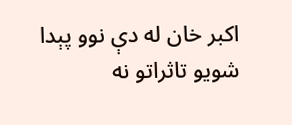اکبر خان له دې نوو پېدا شويو تاثراتو نه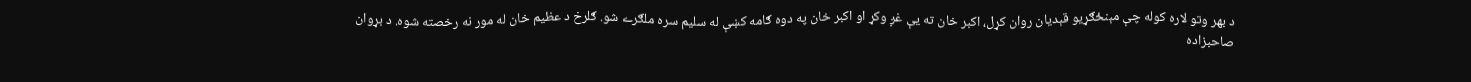د بهر وتو لاره کوله چې مېنځګړيو قېديان روان کړل، اکبر خان ته يې غږ وکړ او اکبر خان په دوه ګامه کښې له سليم سره ملګرے شو. ګلرخ د عظيم خان له مور نه رخصته شوه. د بړوان صاحبزاده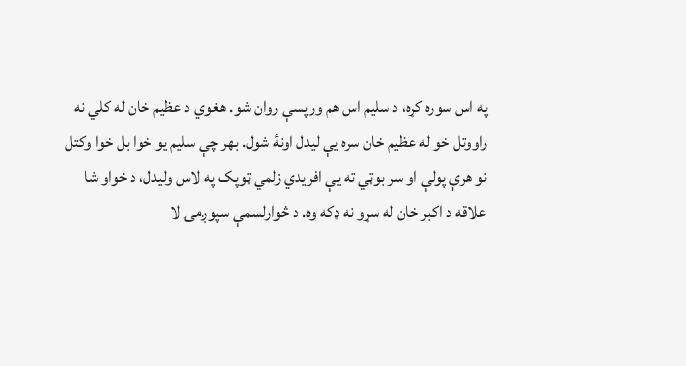په اس سوره کړه، د سليم اس هم ورپسې روان شو. هغوي د عظيم خان له کلي نه راووتل خو له عظيم خان سره يې ليدل اونۀ شول. بهر چې سليم يو خوا بل خوا وکتل نو هرې پولې او سر بوټي ته يې افريدي زلمي ټوپک په لاس وليدل، د خواو شا علاقه د اکبر خان له سړو نه ډکه وه. د څوارلسمې سپوږمۍ لا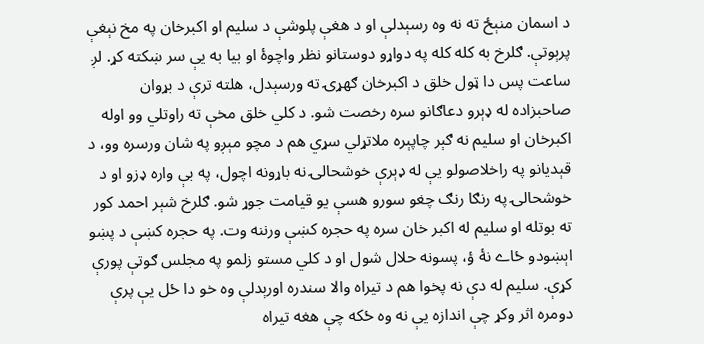د اسمان منېځ ته نه وه رسېدلې او د هغې پلوشې د سليم او اکبرخان په مخ نېغې پرېوتې. ګلرخ به کله کله په دواړو دوستانو نظر واچوۀ او بيا به يې سر ښکته کړ. لږ ساعت پس دا ټول خلق د اکبرخان ګهړۍ ته ورسېدل، هلته ترې د بړوان صاحبزاده له ډېرو دعاګانو سره رخصت شو. د کلي خلق مخې ته راوتلي وو اوله اکبرخان او سليم نه ګېر چاپېره ملاتړلي سړي هم د مچو مېږو په شان ورسره وو، د قېديانو په راخلاصولو يې له ډېرې خوشحالۍ نه باړونه اچول، په بې واره ډزو او د خوشحالۍ په رنګا رنګ چغو سورو هسې يو قيامت جوړ شو. ګلرخ شېر احمد کور ته بوتله او سليم له اکبر خان سره په حجره کښې ورننه وت. په حجره کښې د پښو اېښودو ځاے نۀ ؤ، پسونه حلال شول او د کلي مستو زلمو په مجلس ګوتې پورې کړې. سليم له دې نه پخوا هم د تيراه والا سندره اورېدلې وه خو دا ځل يې پرې دومره اثر وکړ چې اندازه يې نه وه ځکه چې هغه تيراه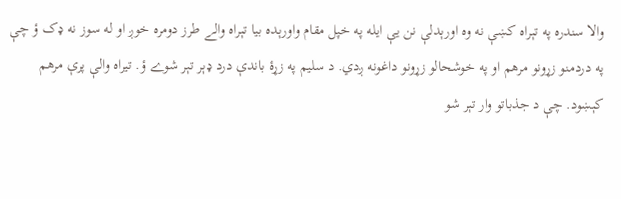والا سندره په تېراه کښې نه وه اورېدلې نن يې ايله په خپل مقام واورېده بيا تېراه والے طرز دومره خوږ او له سوز نه ډک ؤ چې په دردمنو زړونو مرهم او په خوشحالو زړونو داغونه ږدي. د سليم په زړۀ باندې درد ډېر تېر شوے ؤ. تيراه والې پرې مرهم کېښود. چې د جذباتو وار تېر شو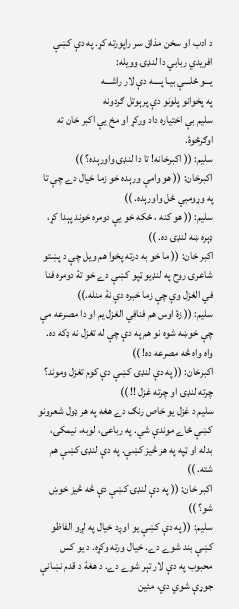د ادب او سخن مذاق سر راپورته کړ. په دې کښې افريدي ربابي دا لنډۍ وويله:
يـــو ځلـــې بيـا پــــه دې لار راشـــه
په پخوانو پلونو دې پرېوتل ګردونه
سليم بې اختياره داد ورکړ او مخ يې اکبر خان ته اوګرځوۀ.
سليم: (( اکبرخانه! تا دا لنډۍ واورېده؟ ))
اکبرخان: (( هو وامې ورېده خو زما خيال دے چې تا په وړومبي ځل واورېده. ))
سليم: (( هو کنه ، ځکه خو يې دومره خوند پېدا کړ، ډېره ښه لنډۍ ده. ))
اکبر خان: (( ما خو به درته پخوا هم ويل چې د پښتو شاعرۍ روح په لنډيو ټپو کښې دے خو تۀ دومره فنا في الغزل وې چې زما خبره دې نۀ منله.))
سليم: (( زۀ اوس هم فنافي الغزل يم او دا مصرعه مې چې خوښه شوه نو هم په دې چې له تغزل نه ډکه ده. واه واه څه مصرعه ده! ))
اکبرخان: (( په دې لنډۍ کښې دې کوم تغزل وموند؟ چرته لنډۍ او چرته غزل !! ))
سليم د غزل يو خاص رنګ دے هغه په هر ډول شعرونو کښې ځاے موندې شي. په رباعۍ، لوبه، نيمکۍ، بدله او ټپه په هر څيز کښې. په دې لنډۍ کښې هم شته. ))
اکبر خان: (( په دې لنډۍ کښې دې څه څيز خوښ شو؟ ))
سليم: (( په دې کښې يو اوږد خيال په لږو الفاظو کښې بند شوے دے. خيال ورته وکړه. د يو کس محبوب په دې لار تېر شوے دے. د هغۀ د قدم نښانې جوړې شوي دي، مئين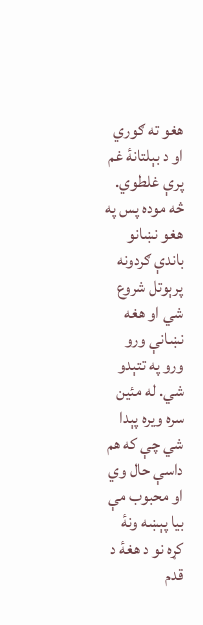هغو ته ګوري او د بېلتانۀ غم پرې غلطوي. څه موده پس په هغو نښانو باندې ګردونه پرېوتل شروع شي او هغه نښانې ورو ورو په تتېدو شي. له مئين سره ويره پېدا شي چې که هم داسې حال وي او محبوب مې بيا پېښه ونۀ کړه نو د هغۀ د قدم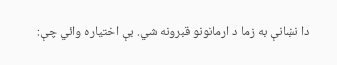دا نښانې به زما د ارمانونو قبرونه شي. بې اختياره وائي چې: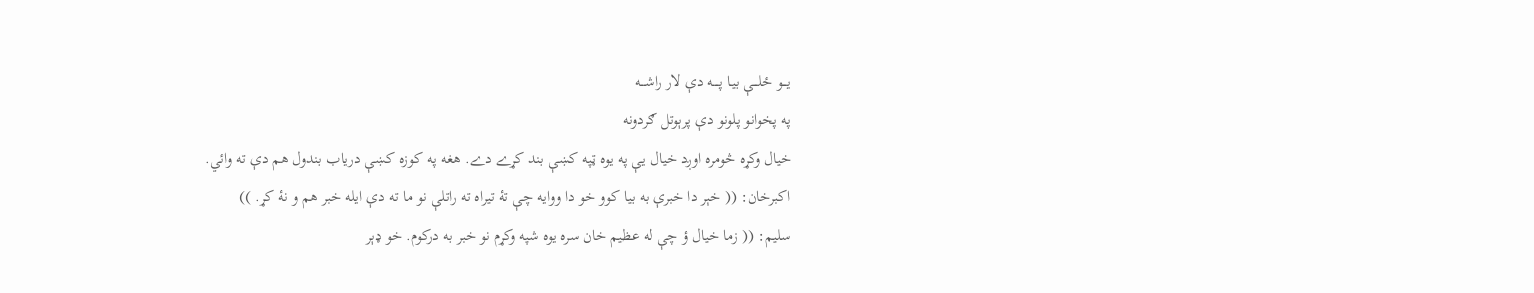يـــو ځلـــې بيـا پــــه دې لار راشـــه
په پخوانو پلونو دې پرېوتل ګردونه
خيال وکړه څومره اوږد خيال يې په يوه ټپه کښې بند کړے دے. هغه په کوزه کښې درياب بندول هم دې ته وائي.
اکبرخان: (( خېر دا خبرې به بيا کوو خو دا ووايه چې تۀ تيراه ته راتلې نو ما ته دې ايله خبر هم و نۀ کړ. ))
سليم: (( زما خيال ؤ چې له عظيم خان سره يوه شپه وکړم نو خبر به درکوم. خو ډېر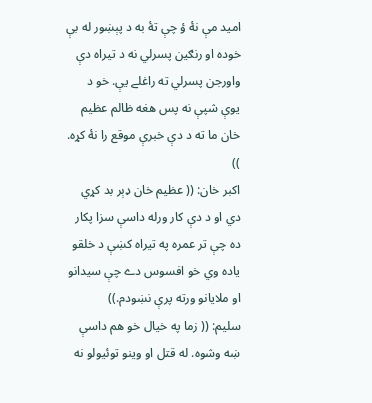اميد مې نۀ ؤ چې تۀ به د پېښور له بې خوده او رنګين پسرلي نه د تيراه دې واورجن پسرلي ته راغلے يې. خو د يوې شپې نه پس هغه ظالم عظيم خان ما ته د دې خبرې موقع را نۀ کړه. ))
اکبر خان: (( عظيم خان ډېر بد کړي دي او د دې کار ورله داسې سزا پکار ده چې تر عمره په تيراه کښې د خلقو ياده وي خو افسوس دے چې سيدانو او ملايانو ورته پرې نښودم.))
سليم: (( زما په خيال خو هم داسې ښه وشوه. له قتل او وينو توئيولو نه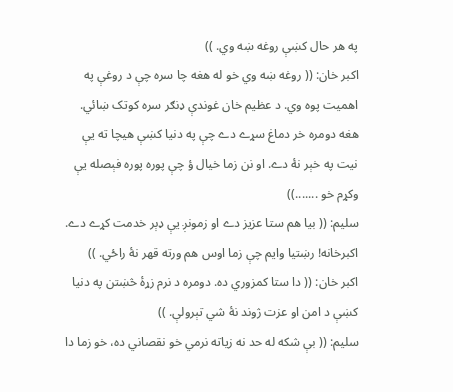په هر حال کښې روغه ښه وي. ))
اکبر خان: (( روغه ښه وي خو له هغه چا سره چې د روغې په اهميت پوه وي. د عظيم خان غوندې ډنګر سره کوتک ښائي. هغه دومره خر دماغ سړے دے چې په دنيا کښې هيچا ته يې نيت په خېر نۀ دے. او نن زما خيال ؤ چې پوره پوره فېصله يې وکړم خو .......))
سليم: (( بيا هم ستا عزيز دے او زمونږ يې ډېر خدمت کړے دے. اکبرخانه! رښتيا وايم چې زما اوس هم ورته قهر نۀ راځي. ))
اکبر خان: (( دا ستا کمزوري ده. دومره د نرم زړۀ څښتن په دنيا کښې د امن او عزت ژوند نۀ شي تېرولې. ))
سليم: (( بې شکه له حد نه زياته نرمي خو نقصاني ده، خو زما دا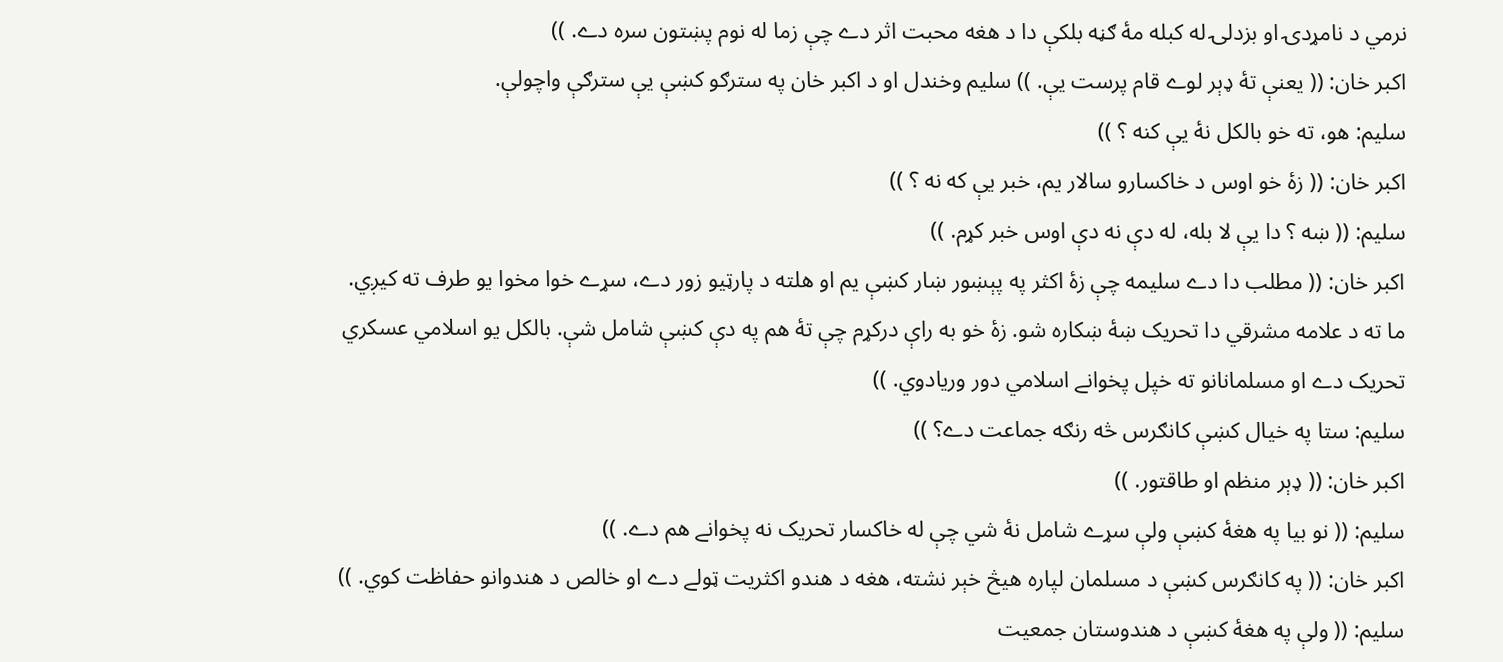نرمي د نامړدۍ او بزدلۍ له کبله مۀ ګڼه بلکې دا د هغه محبت اثر دے چې زما له نوم پښتون سره دے. ))
اکبر خان: (( يعنې تۀ ډېر لوے قام پرست يې. )) سليم وخندل او د اکبر خان په سترګو کښې يې سترګې واچولې.
سليم: هو، ته خو بالکل نۀ يې کنه ؟ ))
اکبر خان: (( زۀ خو اوس د خاکسارو سالار يم، خبر يې که نه ؟ ))
سليم: (( ښه ؟ دا يې لا بله، له دې نه دې اوس خبر کړم. ))
اکبر خان: (( مطلب دا دے سليمه چې زۀ اکثر په پېښور ښار کښې يم او هلته د پارټيو زور دے، سړے خوا مخوا يو طرف ته کيږي. ما ته د علامه مشرقي دا تحريک ښۀ ښکاره شو. زۀ خو به راې درکړم چې تۀ هم په دې کښې شامل شې. بالکل يو اسلامي عسکري تحريک دے او مسلمانانو ته خپل پخوانے اسلامي دور وريادوي. ))
سليم: ستا په خيال کښې کانګرس څه رنګه جماعت دے؟ ))
اکبر خان: (( ډېر منظم او طاقتور. ))
سليم: (( نو بيا په هغۀ کښې ولې سړے شامل نۀ شي چې له خاکسار تحريک نه پخوانے هم دے. ))
اکبر خان: (( په کانګرس کښې د مسلمان لپاره هيڅ خېر نشته، هغه د هندو اکثريت ټولے دے او خالص د هندوانو حفاظت کوي. ))
سليم: (( ولې په هغۀ کښې د هندوستان جمعيت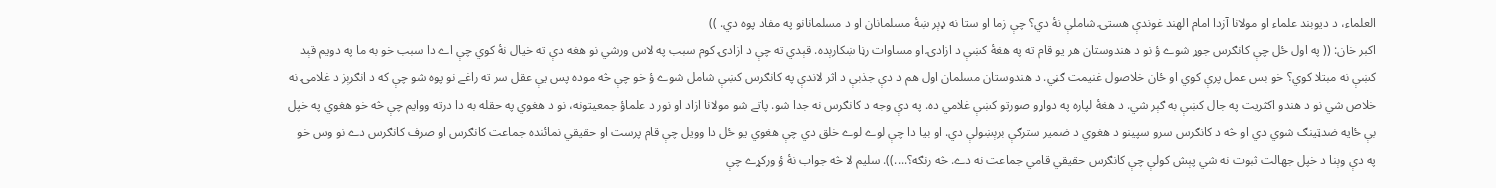العلماء، د ديوبند علماء او مولانا آزدا امام الهند غوندې هستۍ شاملې نۀ دي؟ چې زما او ستا نه ډېر ښۀ مسلمانان او د مسلمانانو په مفاد پوه دي. ))
اکبر خان: (( په اول ځل چې کانګرس جوړ شوے ؤ نو د هندوستان هر يو قام ته په هغۀ کښې د ازادۍ او مساوات رڼا ښکارېده. قېدي ته چې د ازادۍ کوم سبب په لاس ورشي نو هغه دې ته خيال نۀ کوي چې اے دا سبب خو به ما په دويم قېد کښې نه مبتلا کوي؟ خو بس عمل پرې کوي او ځان خلاصول غنيمت ګڼي. د هندوستان مسلمان اول هم د دې جذبې د اثر لاندې په کانګرس کښې شامل شوے ؤ خو چې څه موده پس يې عقل سر ته راغے نو پوه شو چې که د انګرېز د غلامۍ نه خلاص شي نو د هندو اکثريت په جال کښې به ګېر شي. د هغۀ لپاره په دواړو صورتو کښې غلامي ده. په دې وجه د کانګرس نه جدا شو. پاتے شو مولانا ازاد او نور د علماؤ جمعيتونه، نو د هغوي په حقله به دا درته ووايم چې څه خو هغوي په خپل بې ځايه ضدټينګ شوي دي او څه د کانګرس سرو سپينو د هغوي د ضمير سترګې برېښولې دي. او بيا دا چې لوے لوے خلق دي چې هغوي يو ځل دا وويل چې قام پرست او حقيقي نمائنده جماعت کانګرس او صرف کانګرس دے نو وس خو په دې وېنا د خپل جهالت ثبوت نه شي پېش کولې چې کانګرس حقيقي قامي جماعت نه دے. څه رنګه؟....)). سليم لا څه جواب نۀ ؤ ورکړے چې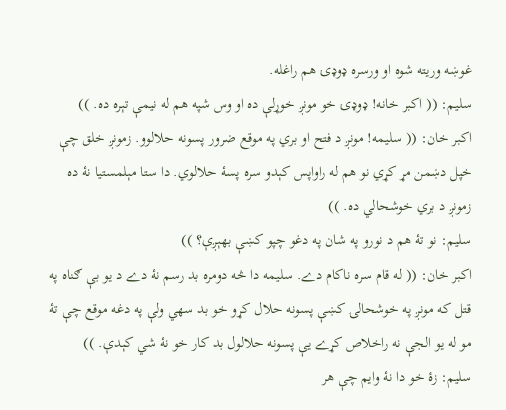غوښه وريته شوه او ورسره ډوډۍ هم راغله.
سليم: (( اکبر خانه! ډوډۍ خو مونږ خوړلې ده او وس شپه هم له نيمې تېره ده. ))
اکبر خان: (( سليمه! مونږ د فتح او بري په موقع ضرور پسونه حلالوو. زمونږ خلق چې خپل دښمن مړ کړي نو هم له راواپس کېدو سره پسۀ حلالوي. دا ستا مېلمستيا نۀ ده زمونږ د بري خوشحالي ده. ))
سليم: نو تۀ هم د نورو په شان په دغو چپو کښې بهېږې؟ ))
اکبر خان: (( له قام سره ناکام دے. سليمه دا څه دومره بد رسم نۀ دے د يو بې ګناه په قتل که مونږ په خوشحالۍ کښې پسونه حلال کړو خو بد سهي ولې په دغه موقع چې تۀ مو له يو الجې نه راخلاص کړے يې پسونه حلالول بد کار خو نۀ شي کېدې. ))
سليم: زۀ خو دا نۀ وايم چې هر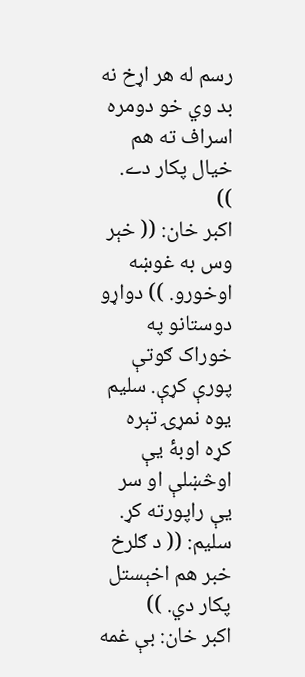رسم له هر اړخ نه بد وي خو دومره اسراف ته هم خيال پکار دے. ))
اکبر خان: (( خېر وس به غوښه اوخورو. )) دواړو دوستانو په خوراک ګوتې پورې کړې. سليم يوه نمړۍ تېره کړه اوبۀ يې اوڅښلې او سر يې راپورته کړ.
سليم: (( د ګلرخ خبر هم اخېستل پکار دي. ))
اکبر خان: بې غمه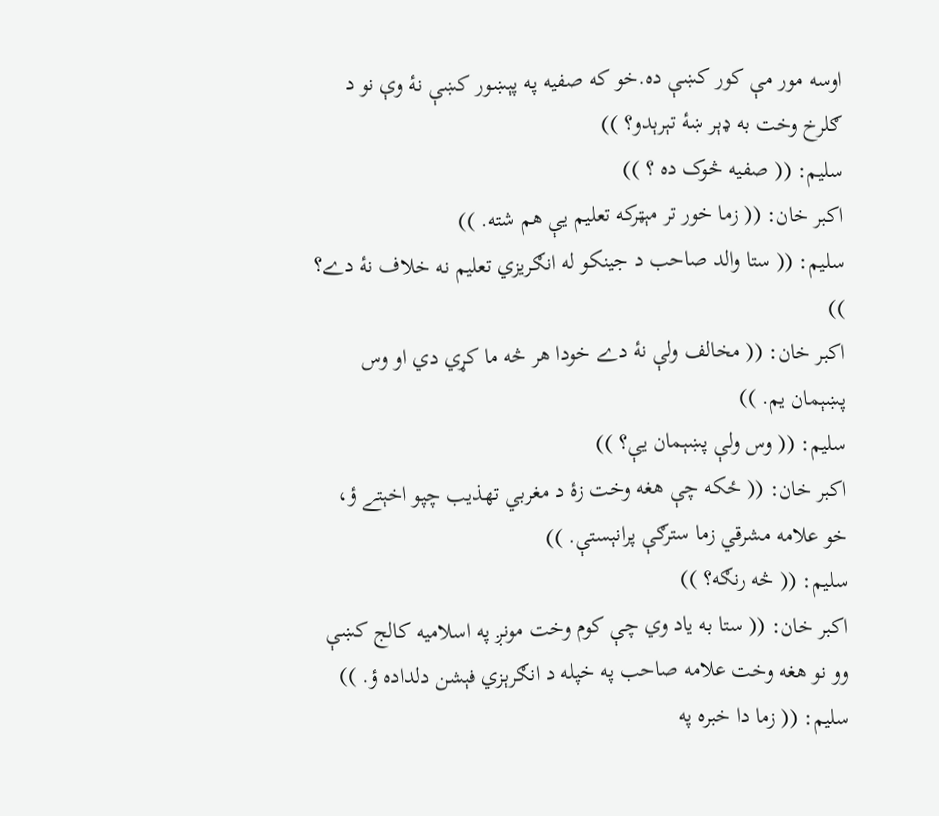اوسه مور مې کور کښې ده.خو که صفيه په پېښور کښې نۀ وې نو د ګلرخ وخت به ډېر ښۀ تېرېدو؟ ))
سليم: (( صفيه څوک ده ؟ ))
اکبر خان: (( زما خور تر مېټرکه تعليم يې هم شته. ))
سليم: (( ستا والد صاحب د جينکو له انګريزي تعليم نه خلاف نۀ دے؟ ))
اکبر خان: (( مخالف ولې نۀ دے خودا هر څه ما کړي دي او وس پښېمان يم. ))
سليم: (( وس ولې پښېمان يې؟ ))
اکبر خان: (( ځکه چې هغه وخت زۀ د مغربي تهذيب چپو اخېتے ؤ، خو علامه مشرقي زما سترګې پرانېستې. ))
سليم: (( څه رنګه؟ ))
اکبر خان: (( ستا به ياد وي چې کوم وخت مونږ په اسلاميه کالج کښې وو نو هغه وخت علامه صاحب په خپله د انګرېزي فېشن دلداده ؤ. ))
سليم: (( زما دا خبره په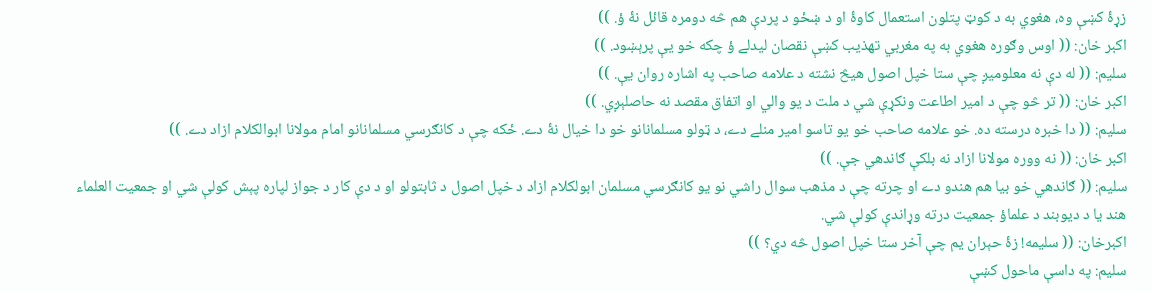زړۀ کښې وه، هغوي به د کوټ پتلون استعمال کاوۀ او د ښځو د پردې هم څه دومره قائل نۀ ؤ. ))
اکبر خان: (( اوس وګوره هغوي به په مغربي تهذيب کښې نقصان ليدلے ؤ چکه خو يې پرېښود. ))
سليم: (( له دې نه معلوميږ چې ستا خپل اصول هيڅ نشته د علامه صاحب په اشاره روان يې. ))
اکبر خان: (( تر څو چې د امير اطاعت ونکړې شي د ملت د يو والي او اتفاق مقصد نه حاصلېږي. ))
سليم: (( دا خبره درسته ده. خو علامه صاحب خو يو تاسو امير منلے دے، د ټولو مسلمانانو خو دا خيال نۀ دے. ځکه چې د کانګرسي مسلمانانو امام مولانا ابوالکلام ازاد دے. ))
اکبر خان: (( نه ووره مولانا ازاد نه بلکې ګاندهي جې. ))
سليم: (( ګاندهي خو بيا هم هندو دے او چرته چې د مذهب سوال راشي نو يو کانګرسي مسلمان ابولکلام ازاد د خپل اصول د ثابتولو او د دې کار د جواز لپاره پېش کولې شي او جمعيت العلماء هند يا د ديوبند د علماؤ جمعيت درته وړاندې کولې شي.
اکبرخان: (( سليمه! زۀ حېران يم چې آخر ستا خپل اصول څه دي؟ ))
سليم: په داسې ماحول کښې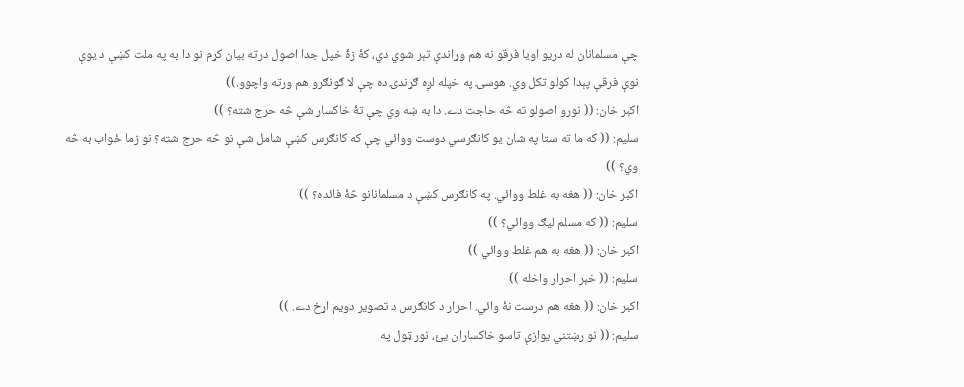چې مسلمانان له دريو اويا فرقو نه هم وړاندې تېر شوي دي، کۀ زۀ خپل جدا اصول درته بيان کړم نو دا به په ملت کښې د يوې نوې فرقې پېدا کولو تکل وي. هوسۍ په خپله لږه ګړندۍ ده چې لا ګونګرو هم ورته واچوو.))
اکبر خان: (( نورو اصولو ته څه حاجت دے. دا به ښه وي چې تۀ خاکسار شې څه حرج شته؟ ))
سليم: (( که ما ته ستا په شان يو کانګرسي دوست ووائي چې که کانګرس کښې شامل شې نو څه حرج شته؟ نو زما ځواب به څه وي؟ ))
اکبر خان: (( هغه به غلط ووائي. په کانګرس کښې د مسلمانانو څۀ فائده؟ ))
سليم: (( که مسلم ليګ ووائي؟ ))
اکبر خان: (( هغه به هم غلط ووائي ))
سليم: (( خېر احرار واخله ))
اکبر خان: (( هغه هم درست نۀ وائي. احرار د کانګرس د تصوير دويم اړخ دے. ))
سليم: (( نو رښتني يوازې تاسو خاکساران يئ، نور ټول په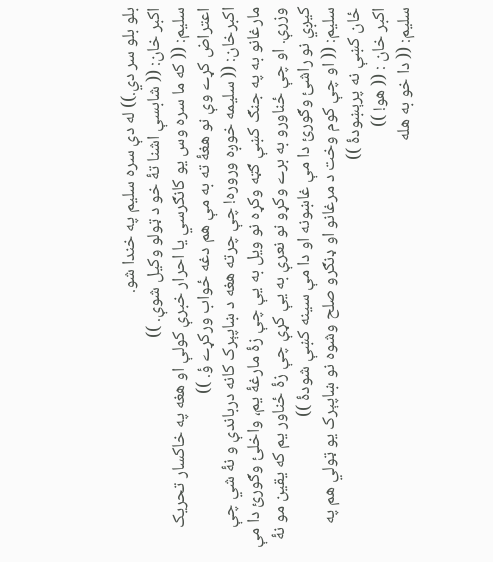بلو بلو سر دي.)) له دې سره سليم په خندا شو.
اکبر خان: (( شابسې اشنا تۀ خو د ټولو وکيل شوې. ))
سليم: (( که ما سره وس يو کانګرسي يا احرار خبرې کولې او هغه په خاکسار تحريک اعتراض کړے وې نو هغۀ ته به مې هم دغه ځواب ورکړے ؤ. ))
اکبرخان: (( سليمه خوږه وروره! چې چرته هغه د ښاپېرک کانه درباندې و نۀ شي چې مارغانو به په جنګ کښې ګټه وکړه نو ويل به يې چې زۀ مارغۀ يم، واخلئ وګورئ دا مې وزرې. او چې ځناورو به برے وکړو نو نعرې به يې کړې چې زۀ ځناور يم که يقين مو نۀ کيږي نو راشئ وګورئ دا مې غاښونه او دا مې سينه کښې شودۀ ))
سليم: (( او چې کوم وخت د مرغانو او ډنګرو صلح وشوه نو ښاپېرک يو ټولي هم په ځان کښې نه پرېښودۀ ))
اکبر خان : (( هو! ))
سليم: (( دا خو به هله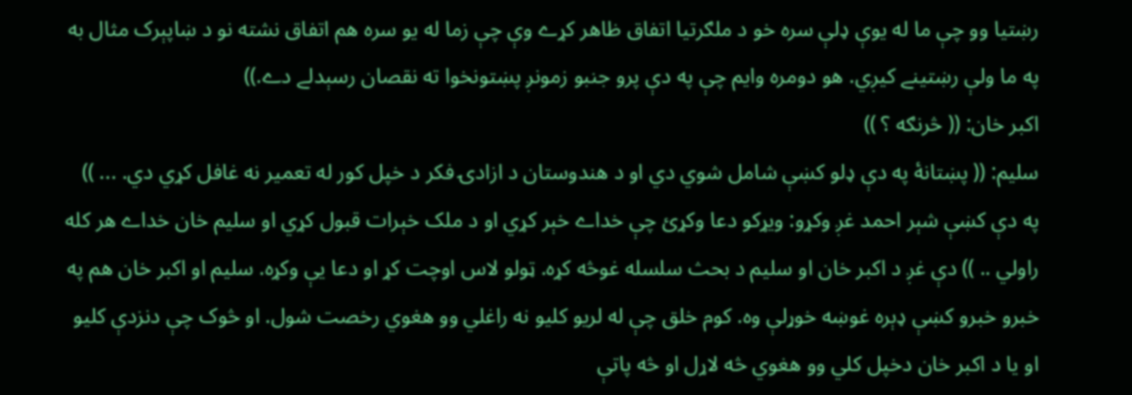رښتيا وو چې ما له يوې ډلې سره خو د ملګرتيا اتفاق ظاهر کړے وې چې زما له يو سره هم اتفاق نشته نو د ښاپېرک مثال به په ما ولې رښتينے کيږي. هو دومره وايم چې په دې پرو جنبو زمونږ پښتونخوا ته نقصان رسېدلے دے.))
اکبر خان: (( څرنګه ؟ ))
سليم: (( پښتانۀ په دې ډلو کښې شامل شوي دي او د هندوستان د ازادۍ فکر د خپل کور له تعمير نه غافل کړي دي. ... )) په دې کښې شېر احمد غږ وکړو: ويړکو دعا وکړئ چې خداے خېر کړي او د ملک خېرات قبول کړي او سليم خان خداے هر کله راولي .. )) دې غږ د اکبر خان او سليم د بحث سلسله غوڅه کړه. ټولو لاس اوچت کړ او دعا يې وکړه. سليم او اکبر خان هم په خبرو خبرو کښې ډېره غوښه خوړلې وه. کوم خلق چې له لريو کليو نه راغلي وو هغوي رخصت شول. او څوک چې دنزدې کليو او يا د اکبر خان دخپل کلي وو هغوي څه لاړل او څه پاتې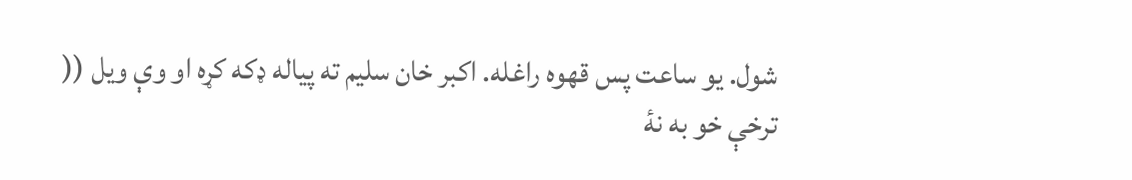شول. يو ساعت پس قهوه راغله. اکبر خان سليم ته پياله ډکه کړه او وې ويل (( ترخې خو به نۀ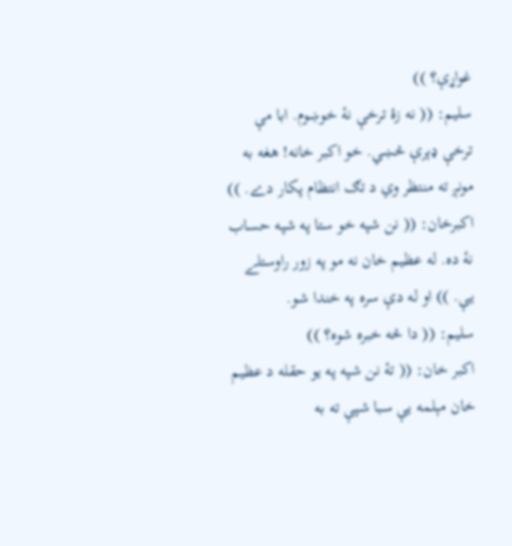غواړې؟ ))
سليم: (( نه زۀ ترخې نۀ خوښوم. ابا مې ترخې ډېرې څښي. خو اکبر خانه! هغه به مونږ ته منتظر وي د تګ انتظام پکار دے. ))
اکبرخان: (( نن شپه خو ستا په شپه حساب نۀ ده. له عظيم خان نه مو په زور راوستلے يې. )) او له دې سره په خندا شو.
سليم: (( دا څه خبره شوه؟ ))
اکبر خان: (( تۀ نن شپه په يو حقله د عظيم خان مېلمه يې سبا شپې ته به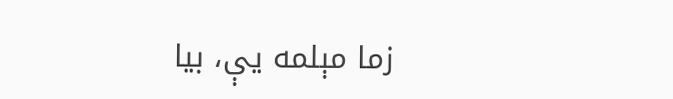زما مېلمه يې، بيا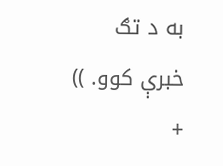به د تګ خبرې کوو. ))
+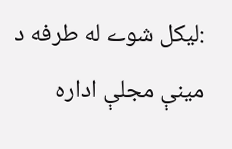:ليکل شوے له طرفه د مينې مجلې اداره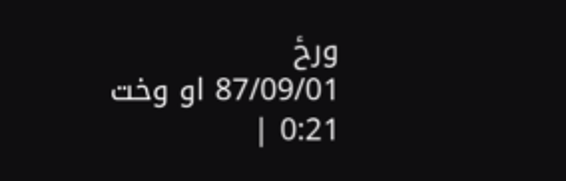ورځ
87/09/01 او وخت
0:21 |